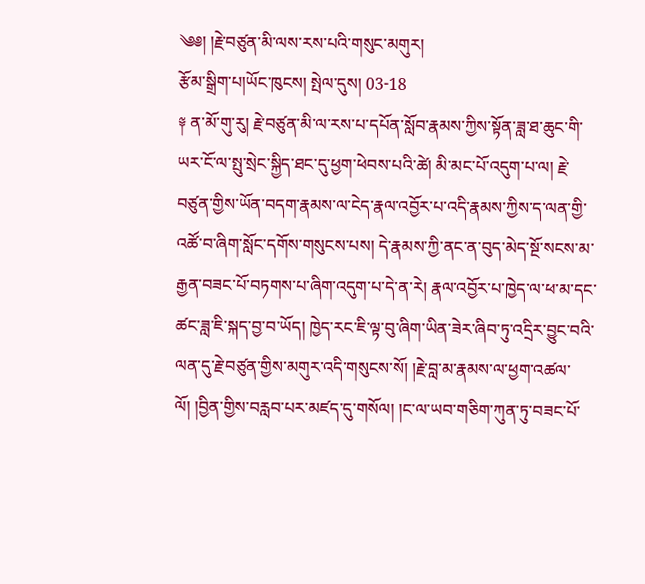༄༅། །རྗེ་བཙུན་མི་ལས་རས་པའི་གསུང་མགུར།
རྩོམ་སྒྲིག་པ།ཡོང་ཁུངས། སྤེལ་དུས། 03-18
༈ ན་མོ་གུ་རུ། རྗེ་བཙུན་མི་ལ་རས་པ་དཔོན་སློབ་རྣམས་ཀྱིས་སྟོན་ཟླ་ཐ་ཆུང་གི་ཡར་ངོ་ལ་སྤུ་སྲེང་སྐྱིད་ཐང་དུ་ཕྱག་ཕེབས་པའི་ཚེ། མི་མང་པོ་འདུག་པ་ལ། རྗེ་བཙུན་གྱིས་ཡོན་བདག་རྣམས་ལ་ངེད་རྣལ་འབྱོར་པ་འདི་རྣམས་ཀྱིས་ད་ལན་གྱི་འཚོ་བ་ཞིག་སློང་དགོས་གསུངས་པས། དེ་རྣམས་ཀྱི་ནང་ན་བུད་མེད་སྔོ་སངས་མ་རྒྱན་བཟང་པོ་བཏགས་པ་ཞིག་འདུག་པ་དེ་ན་རེ། རྣལ་འབྱོར་པ་ཁྱེད་ལ་ཕ་མ་དང་ཚང་ཟླ་ཇི་སྐད་བྱ་བ་ཡོད། ཁྱེད་རང་ཇི་ལྟ་བུ་ཞིག་ཡིན་ཟེར་ཞིབ་ཏུ་འདྲིར་བྱུང་བའི་ལན་དུ་རྗེ་བཙུན་གྱིས་མགུར་འདི་གསུངས་སོ། །རྗེ་བླ་མ་རྣམས་ལ་ཕྱག་འཚལ་ལོ། །བྱིན་གྱིས་བརླབ་པར་མཛད་དུ་གསོལ། །ང་ལ་ཡབ་གཅིག་ཀུན་ཏུ་བཟང་པོ་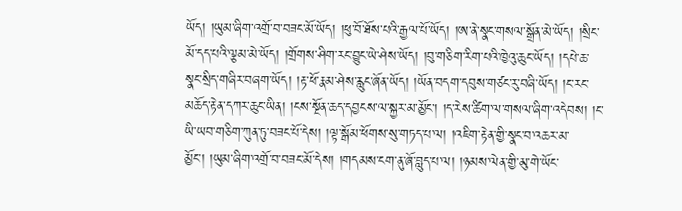ཡོད། །ཡུམ་ཞིག་འགྲོ་བ་བཟང་མོ་ཡོད། །ཕུ་བོ་ཐོས་པའི་རྒྱལ་པོ་ཡོད། །ཨ་ནེ་སྣང་གསལ་སྒྲོན་མེ་ཡོད། །སྲིང་མོ་དད་པའི་ལྕམ་མེ་ཡོད། །གྲོགས་ཤིག་རང་བྱུང་ཡེ་ཤེས་ཡོད། །བུ་གཅིག་རིག་པའི་ཁྱེའུ་ཆུང་ཡོད། །དཔེ་ཆ་སྣང་སྲིད་གཞིར་བཞག་ཡོད། །རྟ་ཕོ་རྣམ་ཤེས་རླུང་ཞོན་ཡོད། །ཡོན་བདག་དབུས་གཙང་རུ་བཞི་ཡོད། །ང་རང་མཆོད་རྟེན་དཀར་ཆུང་ཡིན། །ངས་སྔོན་ཆད་དབྱངས་ལ་སྐྱར་མ་མྱོང་། །ད་རེས་ཚིག་ལ་གསལ་ཞིག་འདེབས། །ང་ཡི་ཡབ་གཅིག་ཀུན་ཏུ་བཟང་པོ་དེས། །ལྟ་སྒོམ་ཕོགས་སུ་གཏད་པ་ལ། །འཇིག་རྟེན་གྱི་སྣང་བ་འཆར་མ་མྱོང་། །ཡུམ་ཞིག་འགྲོ་བ་བཟང་མོ་དེས། །གདམས་ངག་ནུ་ཞོ་བླུད་པ་ལ། །ཉམས་ལེན་གྱི་མུ་གེ་ཡོང་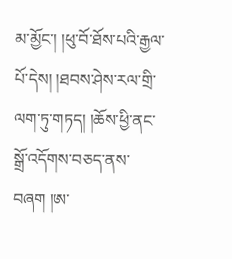མ་མྱོང་། །ཕུ་བོ་ཐོས་པའི་རྒྱལ་པོ་དེས། །ཐབས་ཤེས་རལ་གྲི་ལག་ཏུ་གཏད། །ཆོས་ཕྱི་ནང་སྒྲོ་འདོགས་བཅད་ནས་བཞག །ཨ་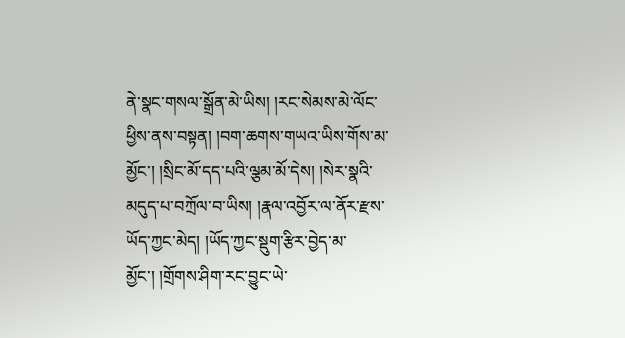ནེ་སྣང་གསལ་སྒྲོན་མེ་ཡིས། །རང་སེམས་མེ་ལོང་ཕྱིས་ནས་བསྟན། །བག་ཆགས་གཡའ་ཡིས་གོས་མ་མྱོང་། །སྲིང་མོ་དད་པའི་ལྕམ་མོ་དེས། །སེར་སྣའི་མདུད་པ་བཀྲོལ་བ་ཡིས། །རྣལ་འབྱོར་ལ་ནོར་རྫས་ཡོད་ཀྱང་མེད། །ཡོད་ཀྱང་སྡུག་རྩིར་བྱེད་མ་མྱོང་། །གྲོགས་ཤིག་རང་བྱུང་ཡེ་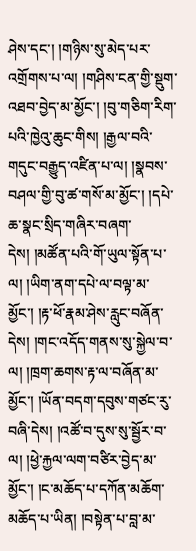ཤེས་དང་། །གཉིས་སུ་མེད་པར་འགྲོགས་པ་ལ། །གཤིས་ངན་གྱི་སྡུག་འཐབ་བྱེད་མ་མྱོང་། །བུ་གཅིག་རིག་པའི་ཁྱེའུ་ཆུང་གིས། །རྒྱལ་བའི་གདུང་བརྒྱུད་འཛིན་པ་ལ། །སྣབས་བཤལ་གྱི་བུ་ཚ་གསོ་མ་མྱོང་། །དཔེ་ཆ་སྣང་སྲིད་གཞིར་བཞག་དེས། །མཚོན་པའི་གོ་ཡུལ་སྟོན་པ་ལ། །ཡིག་ནག་དཔེ་ལ་བལྟ་མ་མྱོང་། །རྟ་ཕོ་རྣམ་ཤེས་རླུང་བཞོན་དེས། །གང་འདོད་གནས་སུ་སྐྱེལ་བ་ལ། །ཁྲག་ཆགས་རྟ་ལ་བཞོན་མ་མྱོང་། །ཡོན་བདག་དབུས་གཙང་རུ་བཞི་དེས། །འཚོ་བ་དུས་སུ་སྦྱོར་བ་ལ། །ཕྱེ་རྐྱལ་ལག་བཙིར་བྱེད་མ་མྱོང་། །ང་མཆོད་པ་དཀོན་མཆོག་མཆོད་པ་ཡིན། །བསྟེན་པ་བླ་མ་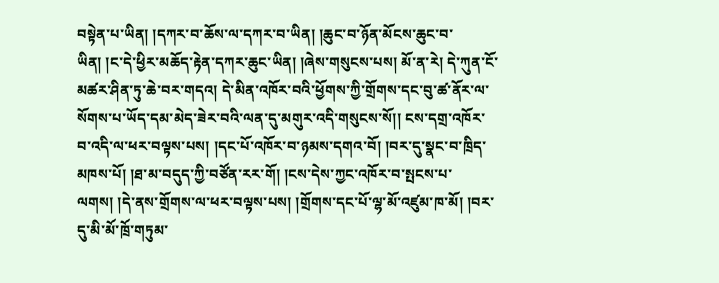བསྟེན་པ་ཡིན། །དཀར་བ་ཆོས་ལ་དཀར་བ་ཡིན། །ཆུང་བ་ཉོན་མོངས་ཆུང་བ་ཡིན། །ང་དེ་ཕྱིར་མཆོད་རྟེན་དཀར་ཆུང་ཡིན། །ཞེས་གསུངས་པས། མོ་ན་རེ། དེ་ཀུན་ངོ་མཚར་ཤིན་ཏུ་ཆེ་བར་གདའ། དེ་མིན་འཁོར་བའི་ཕྱོགས་ཀྱི་གྲོགས་དང་བུ་ཚ་ནོར་ལ་སོགས་པ་ཡོད་དམ་མེད་ཟེར་བའི་ལན་དུ་མགུར་འདི་གསུངས་སོ།། ངས་དགྲ་འཁོར་བ་འདི་ལ་ཕར་བལྟས་པས། །དང་པོ་འཁོར་བ་ཉམས་དགའ་བོ། །བར་དུ་སྣང་བ་ཁྲིད་མཁས་པོ། །ཐ་མ་བདུད་ཀྱི་བཙོན་རར་གོ། །ངས་དེས་ཀྱང་འཁོར་བ་སྤངས་པ་ལགས། །དེ་ནས་གྲོགས་ལ་ཕར་བལྟས་པས། །གྲོགས་དང་པོ་ལྷ་མོ་འཛུམ་ཁ་མོ། །བར་དུ་མི་མོ་ཁྲོ་གཏུམ་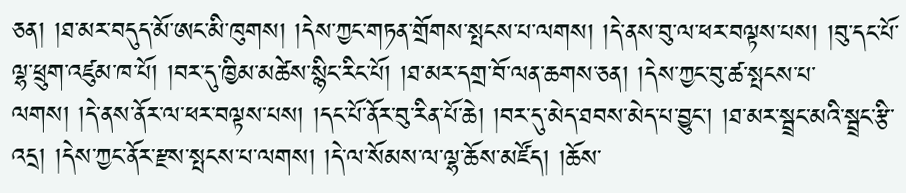ཅན། །ཐ་མར་བདུད་མོ་ཨང་མི་ཁུགས། །དེས་ཀྱང་གཏན་གྲོགས་སྤངས་པ་ལགས། །དེ་ནས་བུ་ལ་ཕར་བལྟས་པས། །བུ་དང་པོ་ལྷ་ཕྲུག་འཛུམ་ཁ་པོ། །བར་དུ་ཁྱིམ་མཚེས་སྙིང་རིང་པོ། །ཐ་མར་དགྲ་བོ་ལན་ཆགས་ཅན། །དེས་ཀྱང་བུ་ཚ་སྤངས་པ་ལགས། །དེ་ནས་ནོར་ལ་ཕར་བལྟས་པས། །དང་པོ་ནོར་བུ་རིན་པོ་ཆེ། །བར་དུ་མེད་ཐབས་མེད་པ་བྱུང་། །ཐ་མར་སྦྲང་མའི་སྦྲང་རྩི་འདྲ། །དེས་ཀྱང་ནོར་རྫས་སྤངས་པ་ལགས། །དེ་ལ་སོམས་ལ་ལྷ་ཆོས་མཛོད། །ཆོས་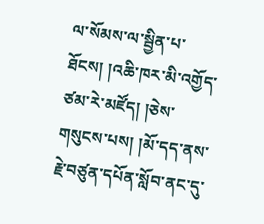ལ་སོམས་ལ་སྦྱིན་པ་ཐོངས། །འཆི་ཁར་མི་འགྱོད་ཙམ་རེ་མཛོད། །ཅེས་གསུངས་པས། །མོ་དད་ནས་རྗེ་བཙུན་དཔོན་སློབ་ནང་དུ་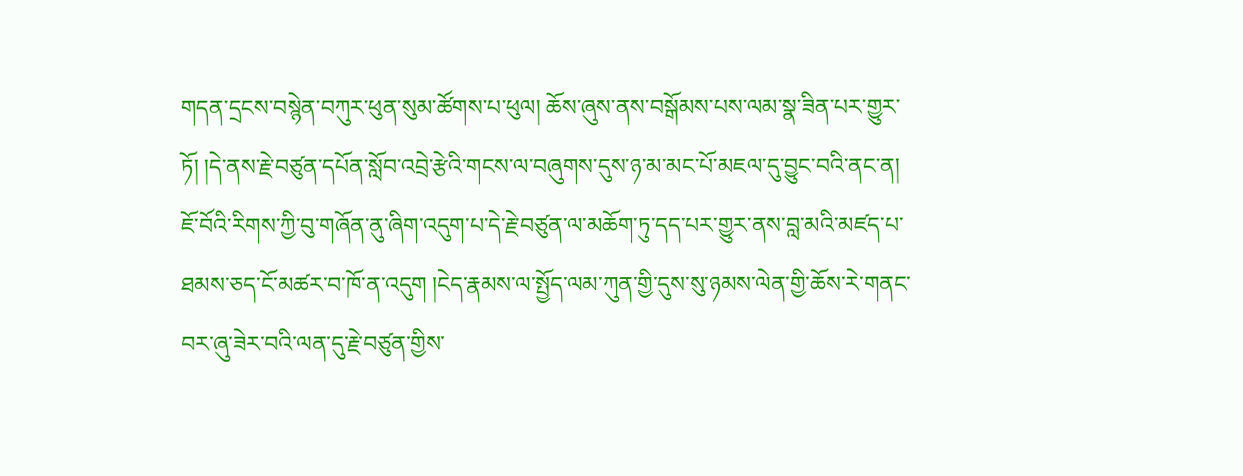གདན་དྲངས་བསྙེན་བཀུར་ཕུན་སུམ་ཚོགས་པ་ཕུལ། ཆོས་ཞུས་ནས་བསྒོམས་པས་ལམ་སྣ་ཟིན་པར་གྱུར་ཏོ། །དེ་ནས་རྗེ་བཙུན་དཔོན་སློབ་འབྲེ་རྩེའི་གངས་ལ་བཞུགས་དུས་ཉ་མ་མང་པོ་མཇལ་དུ་བྱུང་བའི་ནང་ན། ཇོ་བོའི་རིགས་ཀྱི་བུ་གཞོན་ནུ་ཞིག་འདུག་པ་དེ་རྗེ་བཙུན་ལ་མཆོག་ཏུ་དད་པར་གྱུར་ནས་བླ་མའི་མཛད་པ་ཐམས་ཅད་ངོ་མཚར་བ་ཁོ་ན་འདུག །ངེད་རྣམས་ལ་སྤྱོད་ལམ་ཀུན་གྱི་དུས་སུ་ཉམས་ལེན་གྱི་ཆོས་རེ་གནང་བར་ཞུ་ཟེར་བའི་ལན་དུ་རྗེ་བཙུན་གྱིས་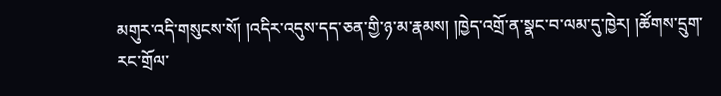མགུར་འདི་གསུངས་སོ། །འདིར་འདུས་དད་ཅན་གྱི་ཉ་མ་རྣམས། །ཁྱེད་འགྲོ་ན་སྣང་བ་ལམ་དུ་ཁྱེར། །ཚོགས་དྲུག་རང་གྲོལ་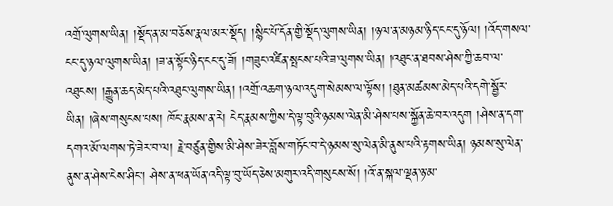འགྲོ་ལུགས་ཡིན། །སྡོད་ན་མ་བཅོས་རྣལ་མར་སྡོད། །སྙིང་པོ་དོན་གྱི་སྡོད་ལུགས་ཡིན། །ཉལ་ན་མཉམ་ཉིད་ངང་དུ་ཉོལ། །འོད་གསལ་ངང་དུ་ཉལ་ལུགས་ཡིན། །ཟ་ན་སྟོང་ཉིད་ངང་དུ་ཟོ། །གཟུང་འཛིན་སྤངས་པའི་ཟ་ལུགས་ཡིན། །འཐུང་ན་ཐབས་ཤེས་ཀྱི་ཆབ་ལ་འཐུངས། །རྒྱུན་ཆད་མེད་པའི་འཐུང་ལུགས་ཡིན། །འགྲོ་འཆག་ཉལ་འདུག་སེམས་ལ་ལྟོས། །ཐུན་མཚམས་མེད་པའི་དགེ་སྦྱོར་ཡིན། །ཞེས་གསུངས་པས། ཁོང་རྣམས་ན་རེ། ངེད་རྣམས་ཀྱིས་དེ་ལྟ་བུའི་ཉམས་ལེན་མི་ཤེས་པས་སྐྱོན་ཆེ་བར་འདུག །ཤེས་ན་དག་དགའ་མོ་ལགས་ཏེ་ཟེར་བ་ལ། རྗེ་བཙུན་གྱིས་མི་ཤེས་ཟེར་བློས་གཏོང་བ་དེ་ཉམས་སུ་ལེན་མི་ནུས་པའི་རྟགས་ཡིན། ཉམས་སུ་ལེན་ནུས་ན་ཤེས་ངེས་ཤིང་། ཤེས་ན་ཕན་ཡོན་འདི་ལྟ་བུ་ཡོད་ཅེས་མགུར་འདི་གསུངས་སོ། །འོ་ན་སྐལ་ལྡན་ཉ་མ་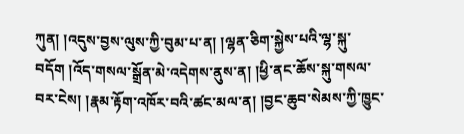ཀུན། །འདུས་བྱས་ལུས་ཀྱི་བུམ་པ་ན། །ལྷན་ཅིག་སྐྱེས་པའི་ལྷ་སྐུ་བདོག །འོད་གསལ་སྒྲོན་མེ་འདེགས་ནུས་ན། །ཕྱི་ནང་ཆོས་སྐུ་གསལ་བར་ངེས། །རྣམ་རྟོག་འཁོར་བའི་ཚང་མལ་ན། །བྱང་ཆུབ་སེམས་ཀྱི་ཁྱུང་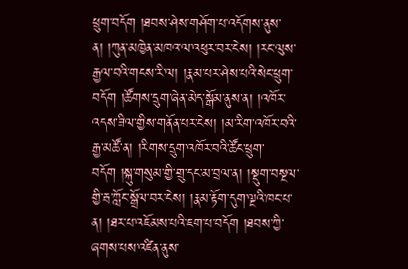ཕྲུག་བདོག །ཐབས་ཤེས་གཤོག་པ་འདོགས་ནུས་ན། །ཀུན་མཁྱེན་མཁའ་ལ་འཕུར་བར་ངེས། །རང་ལུས་རྒྱལ་བའི་གངས་རི་ལ། །རྣམ་པར་ཤེས་པའི་སེང་ཕྲུག་བདོག །ཚོགས་དྲུག་ཞེན་མེད་སྒོམ་ནུས་ན། །འཁོར་འདས་ཟིལ་གྱིས་གནོན་པར་ངེས། །མ་རིག་འཁོར་བའི་རྒྱ་མཚོ་ན། །རིགས་དྲུག་འཁོར་བའི་ཚོང་ཕྲུག་བདོག །སྐུ་གསུམ་གྱི་གྲུ་དང་མ་བྲལ་ན། །སྡུག་བསྔལ་གྱི་རྦ་ཀློང་སྒྲོལ་བར་ངེས། །རྣམ་རྟོག་དུག་ལྔའི་ཁང་པ་ན། །ཐར་པ་འཇོམས་པའི་ཇག་པ་བདོག །ཐབས་ཀྱི་ཞགས་པས་འཛིན་ནུས་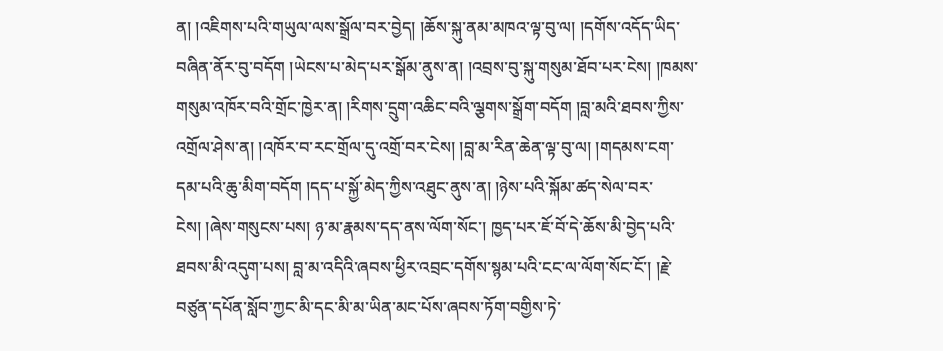ན། །འཇིགས་པའི་གཡུལ་ལས་སྒྲོལ་བར་བྱེད། །ཆོས་སྐུ་ནམ་མཁའ་ལྟ་བུ་ལ། །དགོས་འདོད་ཡིད་བཞིན་ནོར་བུ་བདོག །ཡེངས་པ་མེད་པར་སྒོམ་ནུས་ན། །འབྲས་བུ་སྐུ་གསུམ་ཐོབ་པར་ངེས། །ཁམས་གསུམ་འཁོར་བའི་གྲོང་ཁྱེར་ན། །རིགས་དྲུག་འཆིང་བའི་ལྕགས་སྒྲོག་བདོག །བླ་མའི་ཐབས་ཀྱིས་འགྲོལ་ཤེས་ན། །འཁོར་བ་རང་གྲོལ་དུ་འགྲོ་བར་ངེས། །བླ་མ་རིན་ཆེན་ལྟ་བུ་ལ། །གདམས་ངག་དམ་པའི་ཆུ་མིག་བདོག །དད་པ་སྐྱོ་མེད་ཀྱིས་འཐུང་ནུས་ན། །ཉེས་པའི་སྐོམ་ཚད་སེལ་བར་ངེས། །ཞེས་གསུངས་པས། ཉ་མ་རྣམས་དད་ནས་ལོག་སོང་། ཁྱད་པར་ཇོ་བོ་དེ་ཆོས་མི་བྱེད་པའི་ཐབས་མི་འདུག་པས། བླ་མ་འདིའི་ཞབས་ཕྱིར་འབྲང་དགོས་སྙམ་པའི་ངང་ལ་ལོག་སོང་ངོ་། །རྗེ་བཙུན་དཔོན་སློབ་ཀྱང་མི་དང་མི་མ་ཡིན་མང་པོས་ཞབས་ཏོག་བགྱིས་ཏེ་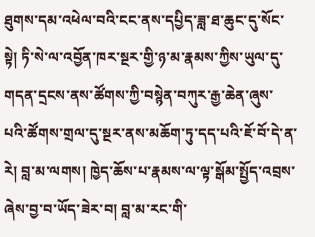ཐུགས་དམ་འཕེལ་བའི་ངང་ནས་དཔྱིད་ཟླ་ཐ་ཆུང་དུ་སོང་སྟེ། ཏི་སེ་ལ་འབྱོན་ཁར་སྔར་གྱི་ཉ་མ་རྣམས་ཀྱིས་ཡུལ་དུ་གདན་དྲངས་ནས་ཚོགས་ཀྱི་བསྙེན་བཀུར་རྒྱ་ཆེན་ཞུས་པའི་ཚོགས་གྲལ་དུ་སྔར་ནས་མཆོག་ཏུ་དད་པའི་ཇོ་བོ་དེ་ན་རེ། བླ་མ་ལགས། ཁྱེད་ཆོས་པ་རྣམས་ལ་ལྟ་སྒོམ་སྤྱོད་འབྲས་ཞེས་བྱ་བ་ཡོད་ཟེར་བ། བླ་མ་རང་གི་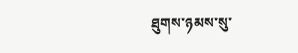ཐུགས་ཉམས་སུ་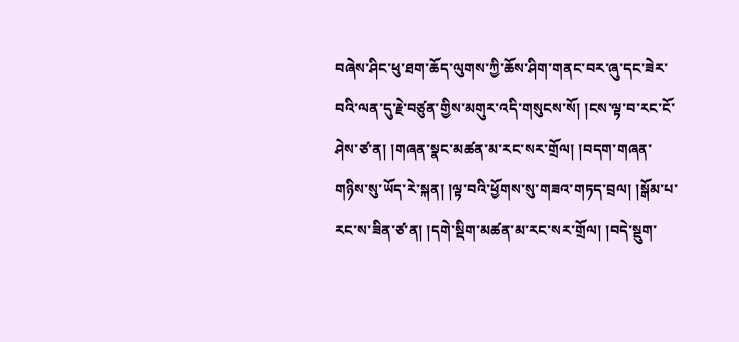བཞེས་ཤིང་ཕུ་ཐག་ཆོད་ལུགས་ཀྱི་ཆོས་ཤིག་གནང་བར་ཞུ་དང་ཟེར་བའི་ལན་དུ་རྗེ་བཙུན་གྱིས་མགུར་འདི་གསུངས་སོ། །ངས་ལྟ་བ་རང་ངོ་ཤེས་ཙ་ན། །གཞན་སྣང་མཚན་མ་རང་སར་གྲོལ། །བདག་གཞན་གཉིས་སུ་ཡོད་རེ་སྐན། །ལྟ་བའི་ཕྱོགས་སུ་གཟའ་གཏད་བྲལ། །སྒོམ་པ་རང་ས་ཟིན་ཙ་ན། །དགེ་སྡིག་མཚན་མ་རང་སར་གྲོལ། །བདེ་སྡུག་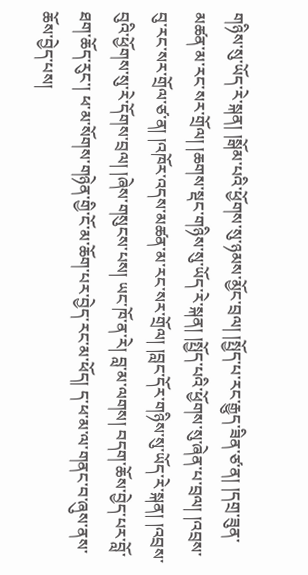གཉིས་སུ་ཡོད་རེ་སྐན། །སྒོམ་པའི་ཕྱོགས་སུ་ཉམས་མྱོང་བྲལ། །སྤྱོད་པ་རང་རྒྱུད་ཟིན་ཙ་ན། །དགྲ་ཟུན་མཚན་མ་རང་སར་གྲོལ། །ཆགས་སྡང་གཉིས་སུ་ཡོད་རེ་སྐན། །སྤྱོད་པའི་ཕྱོགས་སུ་ཞེན་པ་བྲལ། །འབྲས་བུ་རང་སར་གྲོལ་ཙ་ན། །འཁོར་འདས་མཚན་མ་རང་སར་གྲོལ། །བླང་དོར་གཉིས་སུ་ཡོད་རེ་སྐན། །འབྲས་བུའི་ཕྱོགས་སུ་རེ་དོགས་བྲལ། །ཞེས་གསུངས་པས། ཡང་ཁོ་ན་རེ། བླ་མ་ལགས། བདག་ཆོས་བྱེད་པར་བློ་ཐག་ཆོད་རུང་། ཕ་མ་སོགས་གཉེན་གྱི་ངོ་མ་ཆོག་པར་བྱེད་རང་མ་ཕོད། ད་ཕ་མ་ལ་གནང་བ་ཞུས་ནས་ཆོས་བྱེད་པས།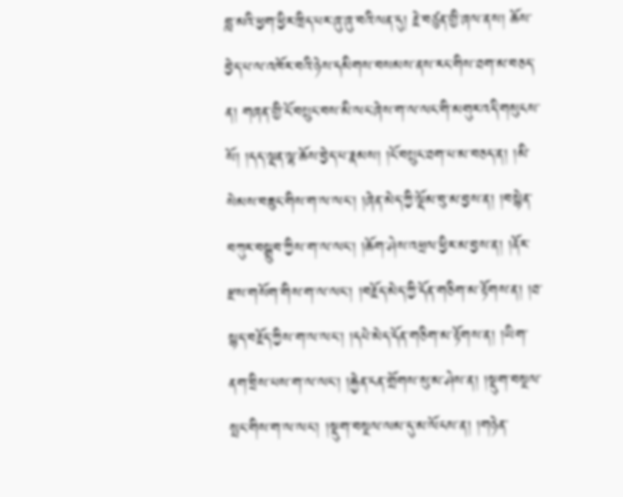བླ་མའི་ཕྱག་ཕྱིར་ཁྲིད་པར་ཞུ་ཞུ་བའི་ལན་དུ། རྗེ་བཙུན་གྱི་ཞལ་ནས། ཆོས་བྱེད་པ་ལ་འཁོར་བའི་ཉེས་དམིགས་བསམས་ནས་རང་གིས་ཐག་མ་བཅད་ན། གཞན་གྱི་ངོ་བསྲུང་བས་མི་ལང་ཞེས་ག་ལ་ལང་གི་མགུར་འདི་གསུངས་སོ། །དད་ལྡན་ལྷ་ཆོས་བྱེད་པ་རྣམས། །ངོ་བསྲུང་ཐག་པ་མ་བཅད་ན། །མི་སེམས་བཟུང་གིས་ག་ལ་ལང་། །ཞེན་མེད་ཀྱི་ལྡོམ་བུ་མ་བྱས་ན། །བསྙེན་བཀུར་བསྒྲུབ་ཀྱིས་ག་ལ་ལང་། །ཆོག་ཤེས་འཕྲལ་ཕྱིར་མ་བྱས་ན། །ནོར་རྫས་གསོག་གིས་ག་ལ་ལང་། །བརྗོད་མེད་ཀྱི་དོན་གཅིག་མ་རྟོགས་ན། །ཐ་སྙད་བརྗོད་ཀྱིས་ག་ལ་ལང་། །དཔེ་མེད་དོན་གཅིག་མ་རྟོགས་ན། །ཡིག་ནག་བྲིས་པས་ག་ལ་ལང་། །རྐྱེན་ངན་གྲོགས་སུ་མ་ཤེས་ན། །སྡུག་བསྔལ་སྤང་གིས་ག་ལ་ལང་། །སྡུག་བསྔལ་ལམ་དུ་མ་ལོངས་ན། །གཉེན་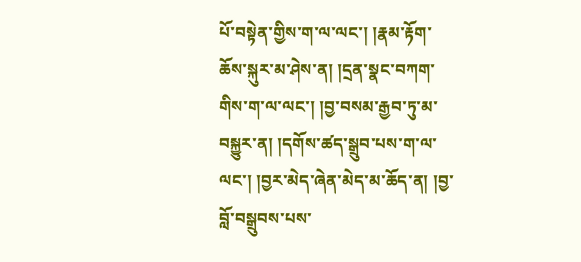པོ་བསྟེན་གྱིས་ག་ལ་ལང་། །རྣམ་རྟོག་ཆོས་སྐུར་མ་ཤེས་ན། །དྲན་སྣང་བཀག་གིས་ག་ལ་ལང་། །བྱ་བསམ་རྒྱབ་ཏུ་མ་བསྐྱུར་ན། །དགོས་ཚད་སྒྲུབ་པས་ག་ལ་ལང་། །བྱར་མེད་ཞེན་མེད་མ་ཆོད་ན། །བྱ་བློ་བསྒྲུབས་པས་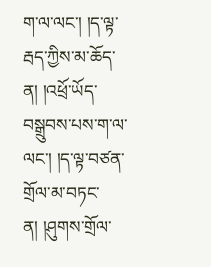ག་ལ་ལང་། །ད་ལྟ་རྦད་ཀྱིས་མ་ཆོད་ན། །འཕྲོ་ཡོད་བསྒྲུབས་པས་ག་ལ་ལང་། །ད་ལྟ་བཙན་གྲོལ་མ་བཏང་ན། །ཤུགས་གྲོལ་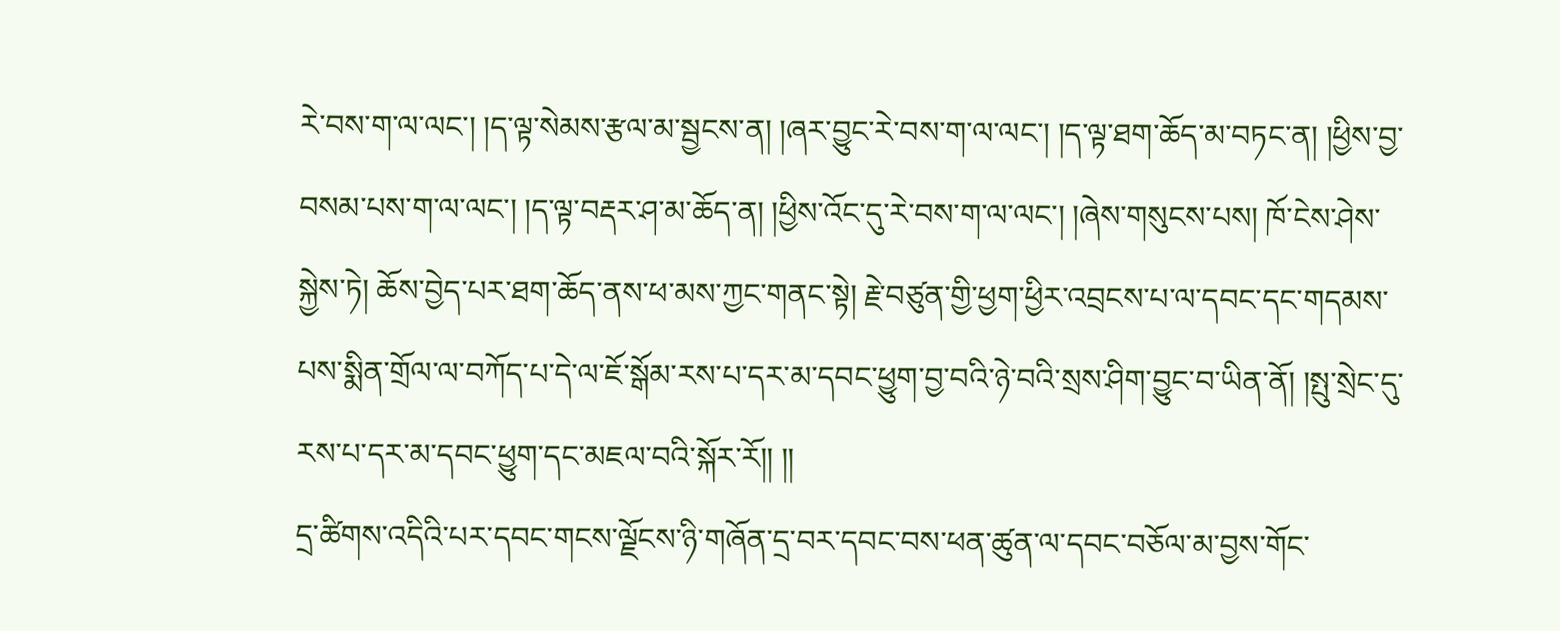རེ་བས་ག་ལ་ལང་། །ད་ལྟ་སེམས་རྩལ་མ་སྦྱངས་ན། །ཞར་བྱུང་རེ་བས་ག་ལ་ལང་། །ད་ལྟ་ཐག་ཆོད་མ་བཏང་ན། །ཕྱིས་བྱ་བསམ་པས་ག་ལ་ལང་། །ད་ལྟ་བརྡར་ཤ་མ་ཆོད་ན། །ཕྱིས་འོང་དུ་རེ་བས་ག་ལ་ལང་། །ཞེས་གསུངས་པས། ཁོ་ངེས་ཤེས་སྐྱེས་ཏེ། ཆོས་བྱེད་པར་ཐག་ཆོད་ནས་ཕ་མས་ཀྱང་གནང་སྟེ། རྗེ་བཙུན་གྱི་ཕྱག་ཕྱིར་འབྲངས་པ་ལ་དབང་དང་གདམས་པས་སྨིན་གྲོལ་ལ་བཀོད་པ་དེ་ལ་ཇོ་སྒོམ་རས་པ་དར་མ་དབང་ཕྱུག་བྱ་བའི་ཉེ་བའི་སྲས་ཤིག་བྱུང་བ་ཡིན་ནོ། །སྤུ་སྲེང་དུ་རས་པ་དར་མ་དབང་ཕྱུག་དང་མཇལ་བའི་སྐོར་རོ།། །།
དྲ་ཚིགས་འདིའི་པར་དབང་གངས་ལྗོངས་ཉི་གཞོན་དྲ་བར་དབང་བས་ཕན་ཚུན་ལ་དབང་བཅོལ་མ་བྱས་གོང་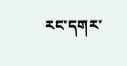རང་དགར་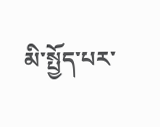མི་སྤྱོད་པར་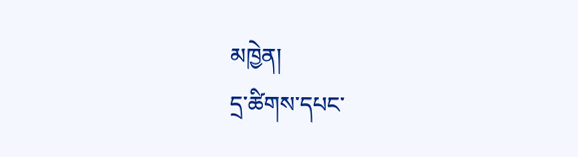མཁྱེན།
དྲ་ཚིགས་དཔང་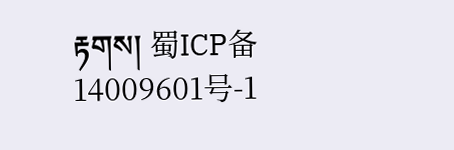རྟགས། 蜀ICP备14009601号-1